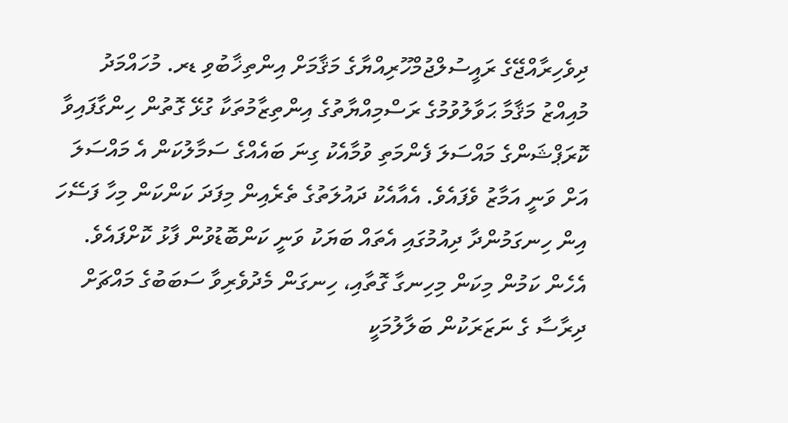ދިވެހިރާއްޖޭގެ ރައީސުލްޖުމްހޫރިއްޔާގެ މަޤާމަށް އިންތިޚާބުވި ޑރ. މުހައްމަދު މުއިއްޒު މަޤާމާ ޙަވާލުވުމުގެ ރަސްމިއްޔާތުގެ އިންތިޒާމުތަކާ ގުޅޭ ގޮތުން ހިންގާފައިވާ ކޮރަޕްޝަންގެ މައްސަލަ ފެންމަތި ވުމާއެކު ގިނަ ބައެއްގެ ސަމާލުކަން އެ މައްސަލަ އަށް ވަނީ އަމާޒު ވެފައެވެ. އެއާއެކު ދައުލަތުގެ ތެރެއިން މިފަދަ ކަންކަން މިހާ ފަސޭހަ އިން ހިނގަމުންދާ ދިއުމުގައި އެތައް ބަޔަކު ވަނީ ކަންބޮޑުވުން ފާޅު ކޮށްފައެވެ. އެހެން ކަމުން މިކަން މިހިނގާ ގޮތާއި، ހިނގަން މެދުވެރިވާ ސަބަބުގެ މައްޗަށް ދިރާސާ ގެ ނަޒަރަކުން ބަލާލުމަކީ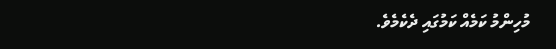މުހިންމު ކަމެއް ކަމުގައި ދެކެމެވެ.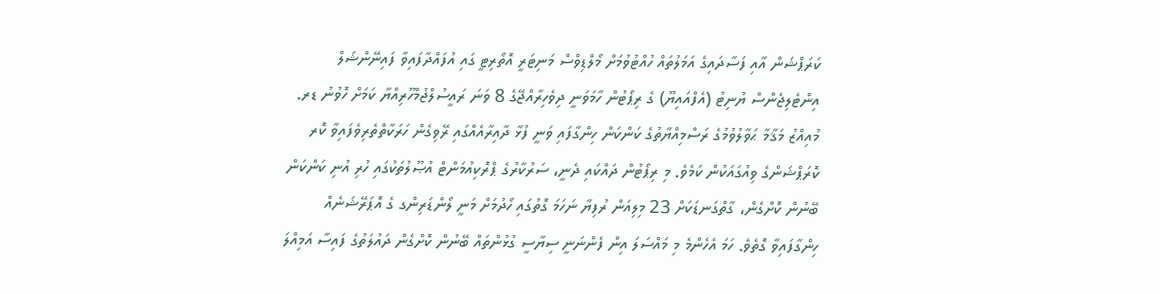ކަރަޕްޝަން އާއި ފަސާދައިގެ އަމަލުތައް ހުއްޓުވުމަށް މޯލްޑިވްސް މަނިޓަރީ އޮތޯރިޓީ ގައި އުފައްދާފައިވާ ފައިނޭންޝަލް އިންޓެލިޖެންސް ޔުނިޓު (އެފްއައިޔޫ) ގެ ރިޕޯޓުން ހާމަވަނީ ދިވެހިރާއްޖޭގެ 8 ވަނަ ރައީސުލްޖުމްހޫރިއްޔާ ކަމަށް ހޮވުނު ޑރ. މުއިއްޒު މަޤާމާ ޙަވާލުވުމުގެ ރަސްމިއްޔާތުގެ ކަންކަން ހިންގާފައި ވަނީ ފުޅާ ދާއިރާއެއްގައި ރޭވިގެން ހަރަކާތްތެރިވެފައިވާ ކޮރ ކޮރަޕްޝަންގެ ވިއުގައަކުން ކަމެވެ. މި ރިޕޯޓުން ދައްކައި ދެނީ، ސަރުކާރުގެ ޕްރޮކިއުމަންޓް އުޞޫލުތަކުގައި ހުރި އުނި ކަންކަން ބޭނުން ކޮށްގެން، ގާތްގަނޑަކަށް 23 މިލިއަން ރުފިޔާ ނަހަމަ ގޮތުގައި ހޯދުމަށް މަނީ ލޯންޑަރިންގ ގެ އޮޕަރޭޝަނެއް ހިންގާފައިވާ ގޮތެވެ. ހަމަ އެހެންމެ މި މައްސަލަ އިން ފެންނަނީ ސިޔާސީ ގުޅުންތައް ބޭނުން ކޮށްގެން ދައުލަތުގެ ފައިސާ އަމިއްލަ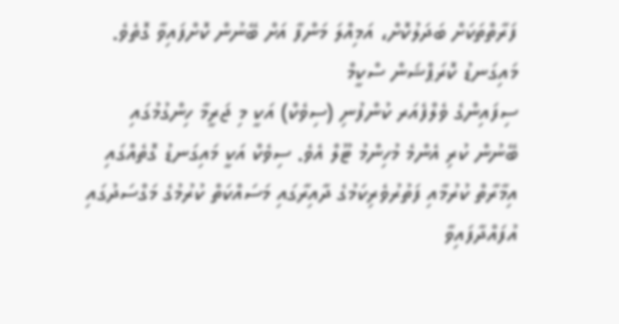ފަރާތްތަކަށް ބަދަލުކޮށް، އަމިއްލަ މަންފާ އަށް ބޭނުން ކޮށްފައިވާ ގޮތެވެ.
މައިގަނޑު ކޮރަޕްޝަން ސްކީމް
ސިފައިންގެ ވެލްފެއަރ ކުންފުނި (ސިވެކް) އަކީ މި ޖަރީމާ ހިންގުމުގައި ބޭނުން ކުރި އެންމެ މުހިންމު ޓޫލް އެވެ. ސިވެކް އަކީ މައިގަނޑު ގޮތެއްގައި އިމާރާތް ކުރުމާއި ފަތުރުވެރިކަމުގެ ދާއިރާގައި މަސައްކަތް ކުރުމުގެ މަގްސަދުގައި އުފައްދާފައިވާ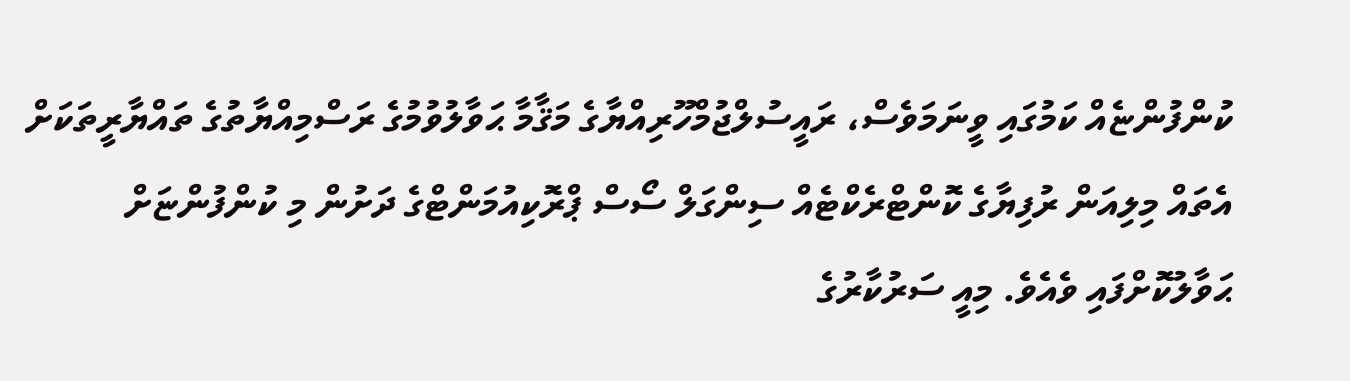ކުންފުންޏެއް ކަމުގައި ވީނަމަވެސް، ރައީސުލްޖުމްހޫރިއްޔާގެ މަޤާމާ ޙަވާލުވުމުގެ ރަސްމިއްޔާތުގެ ތައްޔާރީތަކަށް އެތައް މިލިއަން ރުފިޔާގެ ކޮންޓްރެކްޓެއް ސިންގަލް ސޯސް ޕްރޮކިއުމަންޓްގެ ދަށުން މި ކުންފުންޏަށް ޙަވާލުކޮށްފައި ވެއެވެ. މިއީ ސަރުކާރުގެ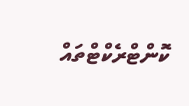ކޮންޓްރެކްޓްތައް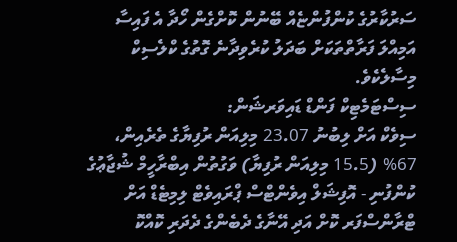ސަރުކާރުގެ ކުންފުންޏެއް ބޭނުން ކޮށްގެން ހޯދާ އެ ފައިސާ އަމިއްލަ ފަރާތްތަކަށް ބަދަލު ކުރެވިދާނެ ގޮތުގެ ކްލެސިކް މިސާލެކެވެ.
ސިސްޓަމެޓިކް ފަންޑް ޑައިވަރޝަން:
ސިވެކް އަށް ލިބުނު 23.07 މިލިއަން ރުފިޔާގެ ތެރެއިން، 67% (15.5 މިލިއަން ރުފިޔާ) ވަގުތުން އިބްރާހީމް ޝުޖާޢުގެ ކުންފުނި - އޮފިޝަލް އިވެންޓްސް ޕްރައިވެޓް ލިމިޓެޑް އަށް ޓްރާންސްފަރ ކޮށް އަދި އޭނާގެ ދެބެންގެ ދެދަރި ކޮއްކޮ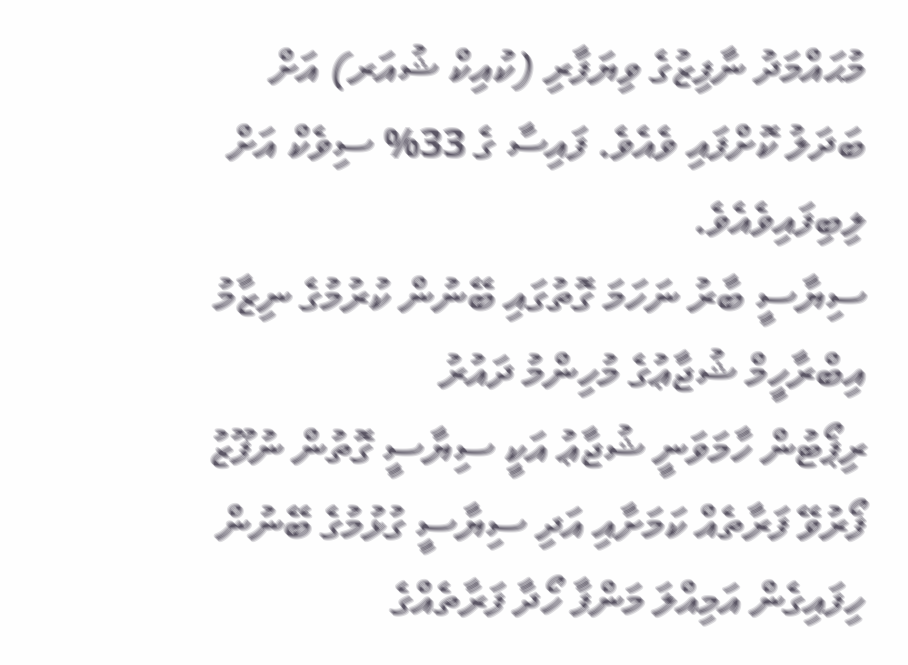މުޙައްމަދު ނާފިޒުގެ ވިޔަފާރި (ކުއިކް ޝުއަރ) އަށް ބަދަލު ކޮށްފައި ވެއެވެ. ފައިސާ ގެ 33% ސިވެކް އަށް ލިބިފައިވެއެވެ.
ސިޔާސީ ބާރު ނަހަމަ ގޮތުގައި ބޭނުން ކުރުމުގެ ނިޒާމު
އިބްރާހީމް ޝުޖާޢުގެ މުހިންމު ދައުރު
ރިޕޯޓުން ހާމަވަނީ ޝުޖާޢު އަކީ ސިޔާސީ ގޮތުން ނުފޫޒު ފޯރުވޭ ފަރާތެއް ކަމަށާއި އަދި ސިޔާސީ ގުޅުމުގެ ބޭނުން ހިފައިގެން އަމިއްލަ މަންފާ ހޯދާ ފަރާތެއްގެ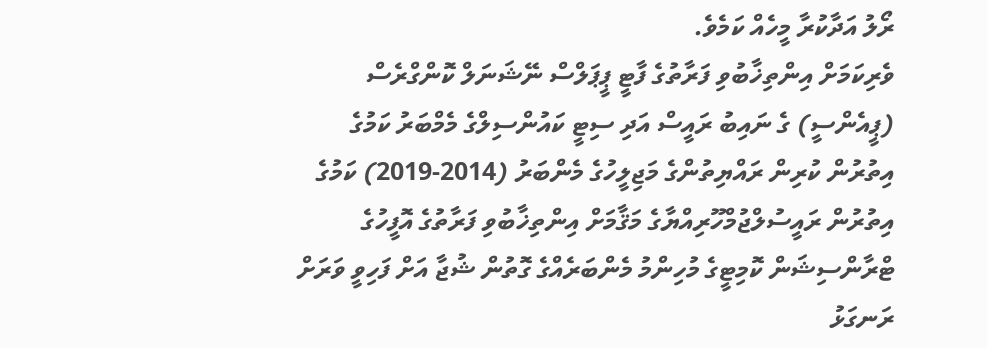ރޯލު އަދާކުރާ މީހެއް ކަމެވެ.
ވެރިކަމަށް އިންތިޚާބުވި ފަރާތުގެ ފާޓީ ޕީޕަލްސް ނޭޝަނަލް ކޮންގްރެސް (ޕީއެންސީ) ގެ ނައިބު ރައީސް އަދި ސިޓީ ކައުންސިލްގެ މެމްބަރު ކަމުގެ އިތުރުން ކުރިން ރައްޔިތުންގެ މަޖިލީހުގެ މެންބަރު (2014-2019) ކަމުގެ އިތުރުން ރައީސުލްޖުމްހޫރިއްޔާގެ މަޤާމަށް އިންތިޚާބުވި ފަރާތުގެ އޮފީހުގެ ޓްރާންސިޝަން ކޮމިޓީގެ މުހިންމު މެންބަރެއްގެ ގޮތުން ޝުޖާ އަށް ފަހިވީ ވަރަށް ރަނގަޅު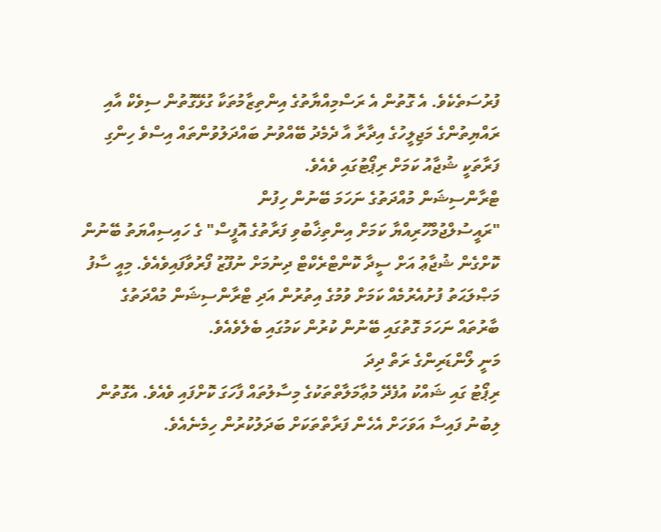ފުރުސަތެކެވެ. އެ ގޮތުން އެ ރަސްމިއްޔާތުގެ އިންތިޒާމުތަކާ ގުޅޭގޮތުން ސިވެކް އާއި ރައްޔިތުންގެ މަޖިލީހުގެ އިދާރާ އާ ދެމެދު ބޭއްވުނު ބައްދަލުވުންތައް އިސްވެ ހިންގި ފަރާތަކީ ޝުޖާއު ކަމަށް ރިޕޯޓުގައި ވެއެވެ.
ޓްރާންސިޝަން މުއްދަތުގެ ނަހަމަ ބޭނުން ހިފުން
"ރައީސުލްޖުމްހޫރިއްޔާ ކަމަށް އިންތިޚާބުވި ފަރާތުގެ އޮފީސް" ގެ ހައިސިއްޔަތު ބޭނުން ކޮށްގެން ޝުޖާޢު އަށް ސީދާ ކޮންޓްރެކްޓް ދިނުމަށް ނުފޫޒު ފޯރުވާފައިވެއެވެ. މިއީ ސާފު މަޞްލަޙަތު ފުށުއެރުމެއް ކަމަށް ވުމުގެ އިތުރުން އަދި ޓްރާންސިޝަން މުއްދަތުގެ ބާރުތައް ނަހަމަ ގޮތުގައި ބޭނުން ކުރުން ކަމުގައި ބެލެވެއެވެ.
މަނީ ލޯންޑަރިންގެ ރަތް ދިދަ
ރިޕޯޓު ގައި ޝައްކު އުފެދޭ މުޢާމަލާތްތަކުގެ މިސާލުތައް ފާހަގަ ކޮށްފައި ވެއެވެ. އެގޮތުން ލިބުނު ފައިސާ އަވަހަށް އެހެން ފަރާތްތަކަށް ބަދަލުކުރުން ހިމެނެއެވެ.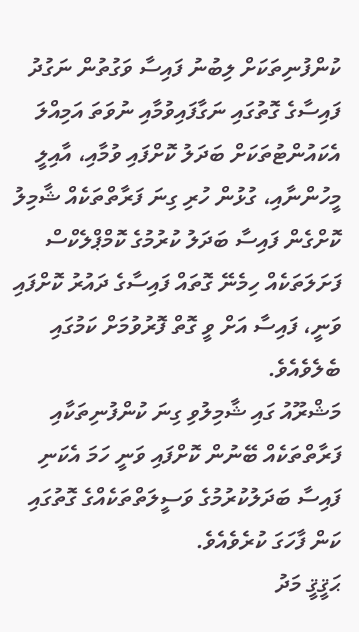ކުންފުނިތަކަށް ލިބުނު ފައިސާ ވަގުތުން ނަގުދު ފައިސާގެ ގޮތުގައި ނަގާފައިވުމާއި ނުވަތަ އަމިއްލަ އެކައުންޓުތަކަށް ބަދަލު ކޮށްފައި ވުމާއި، އާއިލީ މީހުންނާއި، ގުޅުން ހުރި ގިނަ ފަރާތްތަކެއް ޝާމިލު ކޮށްގެން ފައިސާ ބަދަލު ކުރުމުގެ ކޮމްޕްލެކްސް ފަށަލަތަކެއް ހިމެނޭ ގޮތައް ފައިސާގެ ދައުރު ކޮށްފައި ވަނީ، ފައިސާ އަށް ވީ ގޮތް ފޮރުވުމަށް ކަމުގައި ބެލެވެއެވެ.
މަޝްރޫއު ގައި ޝާމިލުވި ގިނަ ކުންފުނިތަކާއި ފަރާތްތަކެއް ބޭނުން ކޮށްފައި ވަނީ ހަމަ އެކަނި ފައިސާ ބަދަލުކުރުމުގެ ވަސީލަތްތަކެއްގެ ގޮތުގައި ކަން ފާހަގަ ކުރެވެއެވެ.
ޙަޤީޤީ މަދު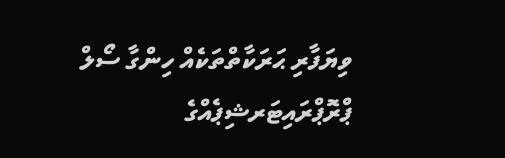ވިޔަފާރި ޙަރަކާތްތަކެއް ހިންގާ ސޯލް ޕްރޮޕްރައިޓަރޝިޕެއްގެ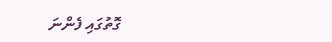ގޮތުގައި ފެންނަ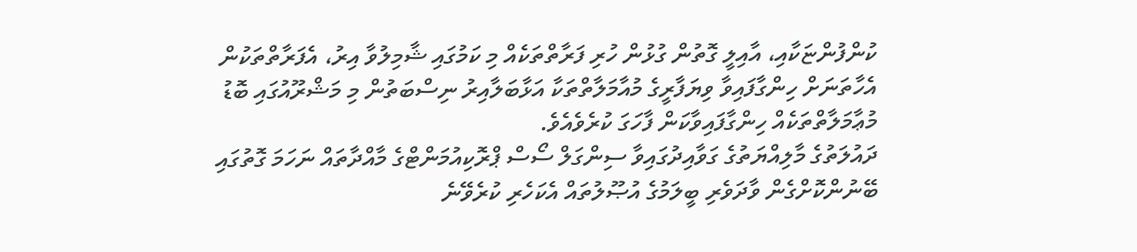ކުންފުންޏަކާއި، އާއިލީ ގޮތުން ގުޅުން ހުރި ފަރާތްތަކެއް މި ކަމުގައި ޝާމިލުވާ އިރު، އެފަރާތްތަކުން އެހާތަނަށް ހިންގާފައިވާ ވިޔަފާރީގެ މުއާމަލާތްތަކާ އަޅާބަލާއިރު ނިސްބަތުން މި މަޝްރޫއުގައި ބޮޑު މުޢާމަލާތްތަކެއް ހިންގާފައިވާކަން ފާހަގަ ކުރެވެއެވެ.
ދައުލަތުގެ މާލިއްޔަތުގެ ގަވާއިދުގައިވާ ސިންގަލް ސޯސް ޕްރޮކިއުމަންޓްގެ މާއްދާތައް ނަހަމަ ގޮތުގައި ބޭނުންކޮށްގެން ވާދަވެރި ބީލަމުގެ އުޞޫލުތައް އެކަހެރި ކުރެވޭނެ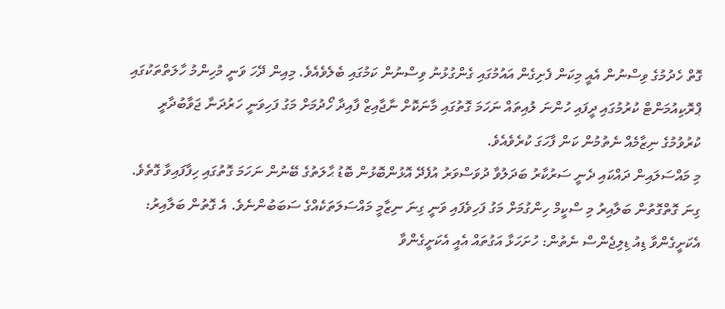ގޮތް ހެދުމުގެ ވިސްނުން އެއީ މިކަން ފެށިގެން އައުމުގައި ގެންގުޅުނު ވިސްނުން ކަމުގައި ބެލެވެއެވެ. މިއިން ދޭހަ ވަނީ މުހިންމު ހާލަތްތަކުގައި ޕްރޮކިއުމަންޓް ކުރުމުގައި ދީފައި ހުންނަ ލުއިތައް ނަހަމަ ގޮތުގައި މާނަކޮށް ނާޖާއިޒް ފާއިދާ ހޯދުމަށް މަގު ފަހިވަނީ ހަރުދަނާ ޖަވާބުދާރީ ކުރުވުމުގެ ނިޒާމެއް ނެތުމުން ކަން ފާހަގަ ކުރެވެއެވެ.
މި މައްސަލައިން ދައްކައި ދެނީ ސަރުކާރު ބަދަލުވާ ދުވަސްވަރު އުފެދޭ އޮޅުންބޮޅުން ބޮޑު ޙާލަތުގެ ބޭނުން ނަހަމަ ގޮތުގައި ހިފާފައިވާ ގޮތެވެ.
ގިނަ ގޮތްގޮތުން ބަލާއިރު މި ސްކީމް ހިންގުމަށް މަގު ފަހިވެފައި ވަނީ ގިނަ ނިޒާމީ މައްސަލަތަކެއްގެ ސަބަބުންނެވެ. އެ ގޮތުން ބަލާއިރު:
އެކަށީގެންވާ ޑިއު ޑިލިޖެންސް ނެތުން: ހުށަހަޅާ އަގުތައް އެއީ އެކަށީގެންވާ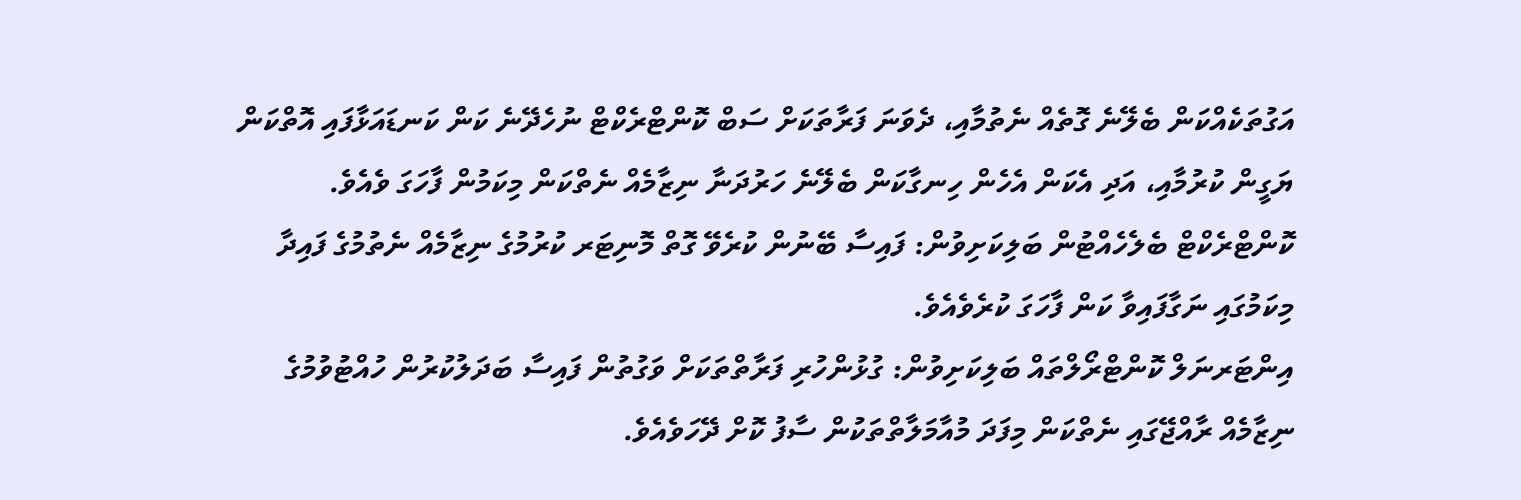އަގުތަކެއްކަން ބެލޭނެ ގޮތެއް ނެތުމާއި، ދެވަނަ ފަރާތަކަށް ސަބް ކޮންޓްރެކްޓް ނުހެދޭނެ ކަން ކަނޑައަޅާފައި އޮތްކަން ޔަގީން ކުރުމާއި، އަދި އެކަން އެހެން ހިނގާކަން ބެލޭނެ ހަރުދަނާ ނިޒާމެއް ނެތްކަން މިކަމުން ފާހަގަ ވެއެވެ.
ކޮންޓްރެކްޓް ބެލެހެއްޓުން ބަލިކަށިވުން: ފައިސާ ބޭނުން ކުރެވޭ ގޮތް މޮނިޓަރ ކުރުމުގެ ނިޒާމެއް ނެތުމުގެ ފައިދާ މިކަމުގައި ނަގާފައިވާ ކަން ފާހަގަ ކުރެވެއެވެ.
އިންޓަރނަލް ކޮންޓްރޯލްތައް ބަލިކަށިވުން: ގުޅުންހުރި ފަރާތްތަކަށް ވަގުތުން ފައިސާ ބަދަލުކުރުން ހުއްޓުވުމުގެ ނިޒާމެއް ރާއްޖޭގައި ނެތްކަން މިފަދަ މުއާމަލާތްތަކުން ސާފު ކޮށް ދޭހަވެއެވެ.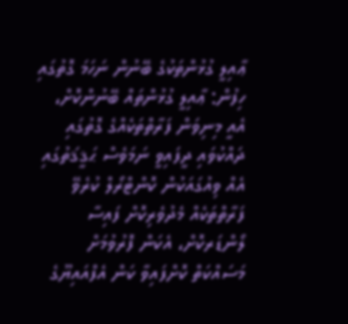ޢާއިލީ ގުޅުންތަކުގެ ބޭނުން ނަހަމަ ގޮތުގައި ހިފުން: ޢާއިލީ ގުޅުންތައް ބޭނުންކޮށް، އެއީ މިނިވަން ފަރާތްތަކެއްގެ ގޮތުގައި ދައްކުވައި ދީފައިވީ ނަމަވެސް ޙަޤީޤަތުގައި އެއް ވިއުގައަކުން ކޮންޓްރޯލް ކުރެވޭ ފަރާތްތަކެއް މެދުވެރިކޮށް ފައިސާ ލޯންޑަރކޮށް، އެކަން ފޮރުވުމަށް މަސައްކަތް ކޮށްފައިވާ ކަން އެފްއައިޔޫގެ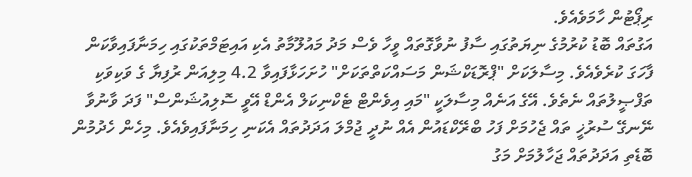ރިޕޯޓުން ހާމަވެއެވެ.
އަގުތައް ބޮޑު ކުރުމުގެ ނިޔަތުގައި ސާފު ނުވާގޮތައް ވީހާ ވެސް މަދު މައުލޫމާތު އެކި އައިޓަމްތަކުގައި ހިމަނާފައިވާކަން ފާހަގަ ކުރެވެއެވެ. މިސާލަކަށް "ޕްރޮޑަކްޝަން މަސައްކަތްތަކަށް" ހުށަހަޅާފައިވާ 4.2 މިލިއަން ރުފިޔާ ގެ ވަކިވަކި ތަފްޞީލުތައް ނެތެވެ. އޭގެ އަނެއް މިސާލަކީ "މައި އިވެންޓް ޓެކްނިކަލް އެންޑް އޭވީ ސޮލިއުޝަންސް" ފަދަ ވާނުވާ ނޭނގޭ ސުރުޚީ ތައް ޖެހުމަށް ފަހު ބްރޭކްޑައުން އެއް ނުދީ ޖުމްލަ އަދަދުތައް އެކަނި ހިމަނާފައިވެއެވެ. މިހެން ހެދުމުން ބޮޑެތި އަދަދުތައް ޖަހާލުމަށް މަގު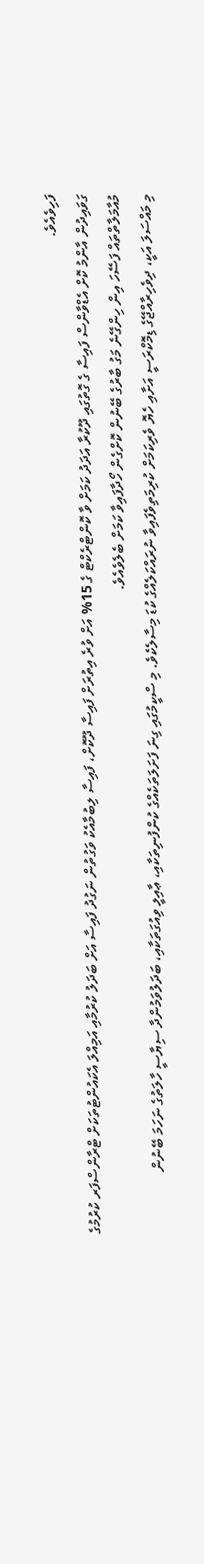ފަހިވެއެވެ.
ގަވައިދުން އާންމު ކޮށް އެޑްވާންސް ފައިސާ ގެ ގޮތުގައި ދޫކުރާ އަދަދު ކަމަށް ވާ ކޮންޓްރެކްޓް ގެ 15% އަށް ވުރެ އިތުރަށް ފައިސާ ދޫކޮށް، ފައިސާ ލިބުމާއެކު ވަގުތުން ނަގުދު ފައިސާ އަށް ބަދަލު ކުރުމާއި އަމިއްލަ އެކައުންޓުތަކަށް ޓްރާންސްފަރ ކުރުމުގެ މުއާމަލާތްތައް ފަސޭހަ އިން ހިންގޭނެ މަގު ބާރުގެ ބޭނުން ކޮށްގެން ހޯދާފައިވާ ކަމަށް ބެލެވެއެވެ.
މި މައްސަލަ އަކީ، ދިވެހިރާއްޖޭގެ ޑިމޮކްރަސީ އަށާއި ހެޔޮ ވެރިކަމަށް ކުރިމަތިވެފައިވާ ނުރައްކަލެއްގެ ކުޑަ މިސާލެކެވެ. މި ސްކީމުގައި ގިނަ ފަށަލަތަކެއްގެ ކުންފުނިތަކާއި، ޢާއިލީ ވިއުގަތަކާއި، ބަދަލުވަމުންދާ ސިޔާސީ ހާލަތުގެ ނަހަމަ ބޭނުން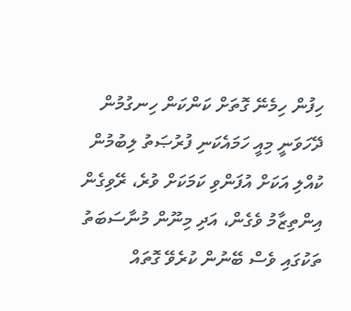ހިފުން ހިމެނޭ ގޮތަށް ކަންކަން ހިނގުމުން ދޭހަވަނީ މިއީ ހަމައެކަނި ފުރުޞަތު ލިބުމުން ކުއްލި އަކަށް އުފަންވި ކަމަކަށް ވުރެ، ރޭވިގެން އިންތިޒާމު ވެގެން، އަދި މިނޫން މުނާސަބަތު ތަކުގައި ވެސް ބޭނުން ކުރެވޭ ގޮތައް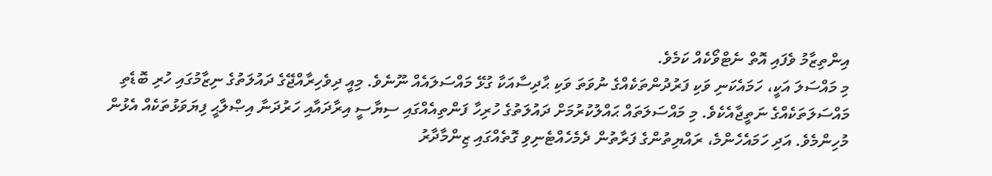އިންތިޒާމު ވެފައި އޮތް ނެޓްވޯކެއް ކަމެވެ.
މި މައްސަލަ އަކީ، ހަމައެކަނި ވަކި ފަރުދުންތަކެއްގެ ނުވަތަ ވަކި ޙާދިސާއަކާ ގުޅޭ މައްސަލައެއް ނޫނެވެ. މިއީ ދިވެހިރާއްޖޭގެ ދައުލަތުގެ ނިޒާމުގައި ހުރި ބޮޑެތި މައްސަލަތަކެއްގެ ނަތީޖާއެކެވެ. މި މައްސަލަތައް ޙައްލުކުރުމަށް ދައުލަތުގެ ހުރިހާ ފަންތިއެއްގައި ސިޔާސީ އިރާދައާއި ހަރުދަނާ އިޞްލާޙީ ފިޔަވަޅުތަކެއް އެޅުން މުހިންމެވެ. އަދި ހަމައެހެންމެ، ރައްޔިތުންގެ ފަރާތުން ދެމެހެއްޓެނިވި ގޮތެއްގައި ޒިންމާދާރު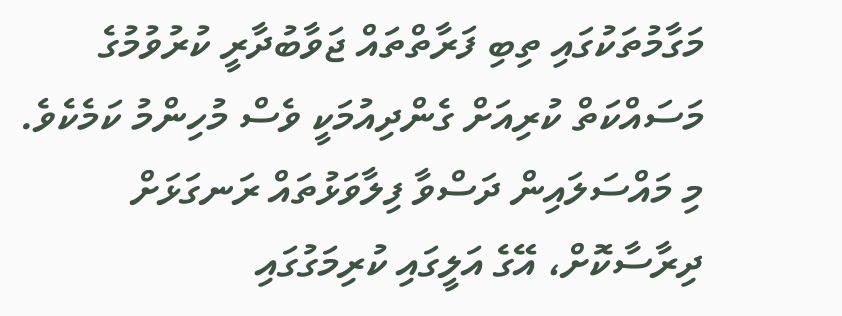މަގާމުތަކުގައި ތިބި ފަރާތްތައް ޖަވާބުދާރީ ކުރުވުމުގެ މަސައްކަތް ކުރިއަށް ގެންދިއުމަކީ ވެސް މުހިންމު ކަމެކެވެ.
މި މައްސަލައިން ދަސްވާ ފިލާވަޅުތައް ރަނގަޅަށް ދިރާސާކޮށް، އޭގެ އަލީގައި ކުރިމަގުގައި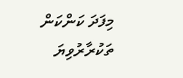މިފަދަ ކަންކަން ތަކުރާރުވިޔަ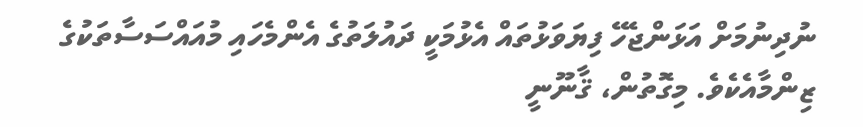ނުދިނުމަށް އަޅަންޖެހޭ ފިޔަވަޅުތައް އެޅުމަކީ ދައުލަތުގެ އެންމެހައި މުއައްސަސާތަކުގެ ޒިންމާއެކެވެ. މިގޮތުން، ޤާނޫނީ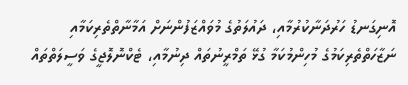އޮނިގަނޑު ހަރުދަނާކުރުމާއި، ދައުލަތުގެ މުވައްޒަފުންނަށް އަމާނާތްތެރިކަމާއި ނަޒާހަތްތެރިކަމުގެ މުހިންމުކަމާ ގުޅޭ ތަމްރީނުތައް ދިނުމާއި، ޓެކްނޮލޮޖީގެ ވަސީލަތްތައް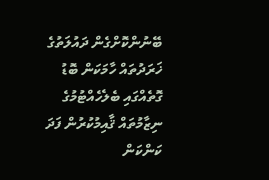ބޭނުންކޮށްގެން ދައުލަތުގެ ޚަރަދުތައް ހާމަކަން ބޮޑު ގޮތެއްގައި ބެލެހެއްޓުމުގެ ނިޒާމުތައް ޤާއިމުކުރުން ފަދަ ކަންކަން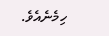ހިމެނެއެވެ.